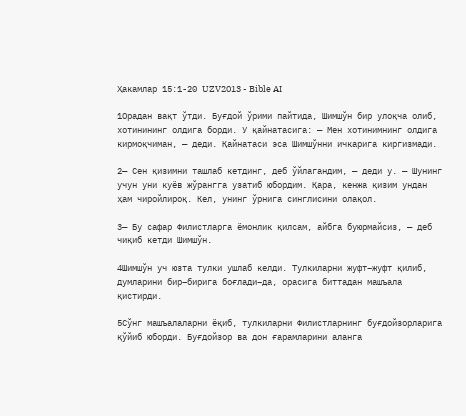Ҳакамлар 15:1-20 UZV2013 - Bible AI

1Орадан вақт ўтди. Буғдой ўрими пайтида, Шимшўн бир улоқча олиб, хотинининг олдига борди. У қайнатасига: — Мен хотинимнинг олдига кирмоқчиман, — деди. Қайнатаси эса Шимшўнни ичкарига киргизмади.

2— Сен қизимни ташлаб кетдинг, деб ўйлагандим, — деди у. — Шунинг учун уни куёв жўрангга узатиб юбордим. Қара, кенжа қизим ундан ҳам чиройлироқ. Кел, унинг ўрнига синглисини олақол.

3— Бу сафар Филистларга ёмонлик қилсам, айбга буюрмайсиз, — деб чиқиб кетди Шимшўн.

4Шимшўн уч юзта тулки ушлаб келди. Тулкиларни жуфт–жуфт қилиб, думларини бир–бирига боғлади–да, орасига биттадан машъала қистирди.

5Сўнг машъалаларни ёқиб, тулкиларни Филистларнинг буғдойзорларига қўйиб юборди. Буғдойзор ва дон ғарамларини аланга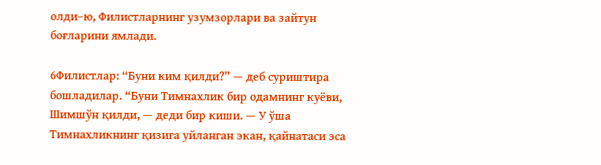олди–ю, Филистларнинг узумзорлари ва зайтун боғларини ямлади.

6Филистлар: “Буни ким қилди?” — деб суриштира бошладилар. “Буни Тимнахлик бир одамнинг куёви, Шимшўн қилди, — деди бир киши. — У ўша Тимнахликнинг қизига уйланган экан, қайнатаси эса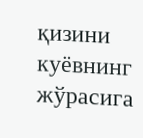қизини куёвнинг жўрасига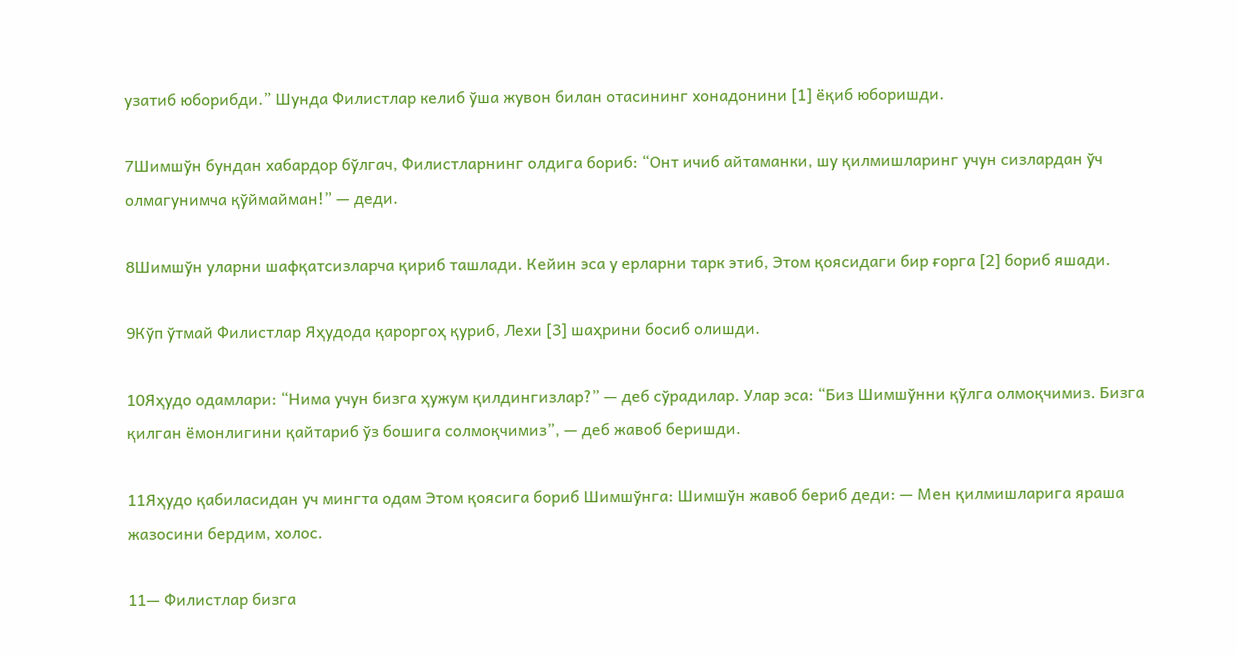узатиб юборибди.” Шунда Филистлар келиб ўша жувон билан отасининг хонадонини [1] ёқиб юборишди.

7Шимшўн бундан хабардор бўлгач, Филистларнинг олдига бориб: “Онт ичиб айтаманки, шу қилмишларинг учун сизлардан ўч олмагунимча қўймайман!” — деди.

8Шимшўн уларни шафқатсизларча қириб ташлади. Кейин эса у ерларни тарк этиб, Этом қоясидаги бир ғорга [2] бориб яшади.

9Кўп ўтмай Филистлар Яҳудода қароргоҳ қуриб, Лехи [3] шаҳрини босиб олишди.

10Яҳудо одамлари: “Нима учун бизга ҳужум қилдингизлар?” — деб сўрадилар. Улар эса: “Биз Шимшўнни қўлга олмоқчимиз. Бизга қилган ёмонлигини қайтариб ўз бошига солмоқчимиз”, — деб жавоб беришди.

11Яҳудо қабиласидан уч мингта одам Этом қоясига бориб Шимшўнга: Шимшўн жавоб бериб деди: — Мен қилмишларига яраша жазосини бердим, холос.

11— Филистлар бизга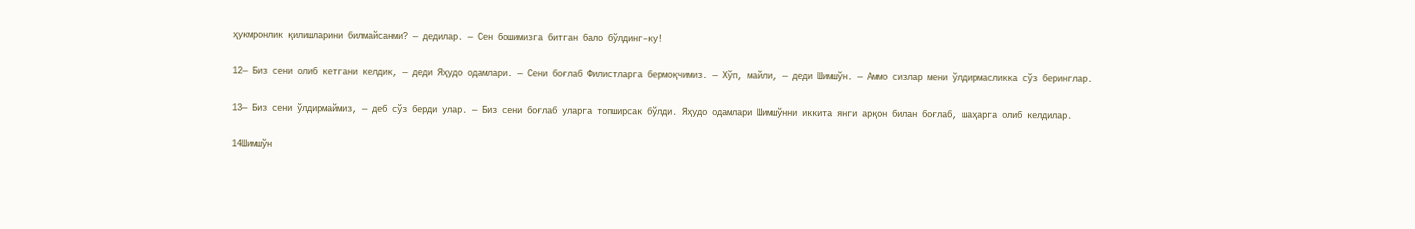ҳукмронлик қилишларини билмайсанми? — дедилар. — Сен бошимизга битган бало бўлдинг–ку!

12— Биз сени олиб кетгани келдик, — деди Яҳудо одамлари. — Сени боғлаб Филистларга бермоқчимиз. — Хўп, майли, — деди Шимшўн. — Аммо сизлар мени ўлдирмасликка сўз беринглар.

13— Биз сени ўлдирмаймиз, — деб сўз берди улар. — Биз сени боғлаб уларга топширсак бўлди. Яҳудо одамлари Шимшўнни иккита янги арқон билан боғлаб, шаҳарга олиб келдилар.

14Шимшўн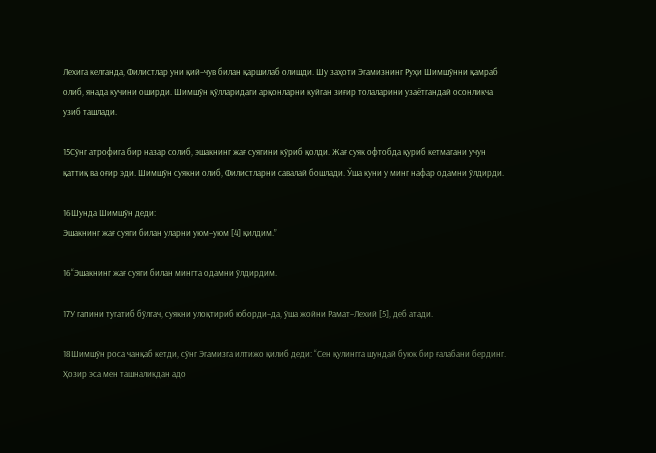Лехига келганда, Филистлар уни қий–чув билан қаршилаб олишди. Шу заҳоти Эгамизнинг Руҳи Шимшўнни қамраб олиб, янада кучини оширди. Шимшўн қўлларидаги арқонларни куйган зиғир толаларини узаётгандай осонликча узиб ташлади.

15Сўнг атрофига бир назар солиб, эшакнинг жағ суягини кўриб қолди. Жағ суяк офтобда қуриб кетмагани учун қаттиқ ва оғир эди. Шимшўн суякни олиб, Филистларни савалай бошлади. Ўша куни у минг нафар одамни ўлдирди.

16Шунда Шимшўн деди:
Эшакнинг жағ суяги билан уларни уюм–уюм [4] қилдим.”

16“Эшакнинг жағ суяги билан мингта одамни ўлдирдим.

17У гапини тугатиб бўлгач, суякни улоқтириб юборди–да, ўша жойни Рамат–Лехий [5], деб атади.

18Шимшўн роса чанқаб кетди, сўнг Эгамизга илтижо қилиб деди: “Сен қулингга шундай буюк бир ғалабани бердинг. Ҳозир эса мен ташналикдан адо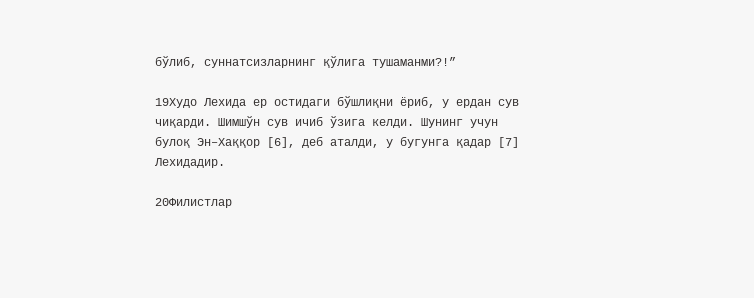бўлиб, суннатсизларнинг қўлига тушаманми?!”

19Худо Лехида ер остидаги бўшлиқни ёриб, у ердан сув чиқарди. Шимшўн сув ичиб ўзига келди. Шунинг учун булоқ Эн–Хаққор [6], деб аталди, у бугунга қадар [7] Лехидадир.

20Филистлар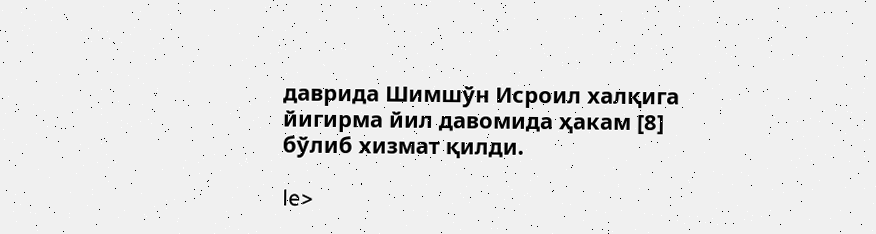даврида Шимшўн Исроил халқига йигирма йил давомида ҳакам [8] бўлиб хизмат қилди.

le>